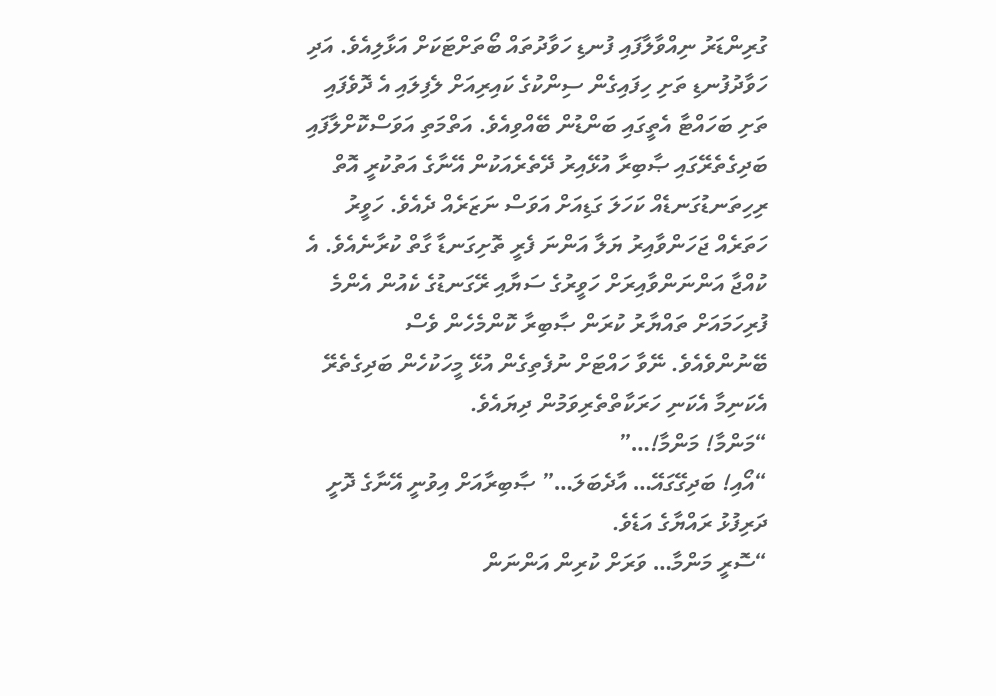ގުރިންޑަރު ނިއްވާލާފައި ފުނޑި ހަވާދުތައް ބޯތަށްޓަކަށް އަޅާލިއެވެ. އަދި ހަވާދުފުނޑި ތަށި ހިފައިގެން ސިންކުގެ ކައިރިއަށް ލެފިލައި އެ ދޮވެފައި ތަށި ބަހައްޓާ އެތީގައި ބަންޑުން ބޭއްވިއެވެ. އަތްމަތި އަވަސްކޮށްލާފައި ބަދިގެތެރޭގައި ޞާބިރާ އުޅޭއިރު ދޭތެރެއަކުން އޭނާގެ އަތުކުރީ އޮތް ރިހިތަނޑުގަނޑެއް ކަހަލަ ގަޑިއަށް އަވަސް ނަޒަރެއް ދެއެވެ. ހަވީރު ހަތަރެއް ޖަހަންވާއިރު ޔަލާ އަންނަ ފެރީ ތޮށިގަނޑާ ގާތް ކުރާނެއެވެ. އެ ކުއްޖާ އަންނަންވާއިރަށް ހަވީރުގެ ސަޔާއި ރޭގަނޑުގެ ކެއުން އެންމެ ފުރިހަމައަށް ތައްޔާރު ކުރަން ޞާބިރާ ކޮންމެހެން ވެސް ބޭނުންވެއެވެ. ނޭވާ ހައްޓަށް ނުފެތިގެން އުޅޭ މީހަކުހެން ބަދިގެތެރޭ އެކަނިމާ އެކަނި ހަރަކާތްތެރިވަމުން ދިޔައެވެ.
“މަންމާ! މަންމާ!…”
“އޯއި! ބަދިގޭގައޭ… އާދެބަލަ…” ޞާބިރާއަށް އިވުނީ އޭނާގެ ދޮށީ ދަރިފުޅު ރައްޔާގެ އަޑެވެ.
“ސޮރީ މަންމާ… ވަރަށް ކުރިން އަންނަން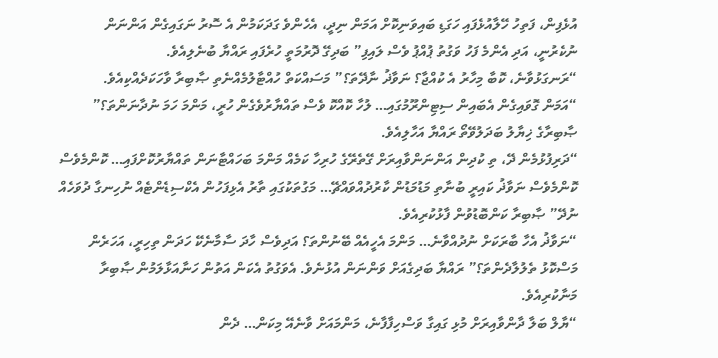އުޅެފިން، ފަތިހު ހޭލާއުޅެފައި ހަގަޑި ބައިވަނިކޮށް އަމަން ނިދީ، އެހެންވެ ގަދަކަމުން އެ ސޮރު ނަގައިގެން އަންނަން ނުކެރުނީ، އަދި އެންމެ ފަހު ވަގުތު ޕުއްޕު ވެސް ލައިފި” ބަދިގޭ ދޮރުމަތީ ހުރެފައި ރައްޔާ ބުނެލިއެވެ.
“ރަނގަޅުވާނެ، ކޮބާ މިހާރު އެ ކުއްޖާ؟ ނަވާޛު ނާދޭތަ؟” މަސައްކަތް ހުއްޓާލުމެއްނެތި ޞާބިރާ ވާހަކަދެއްކިއެވެ.
“އަމަން ގޮވައިގެން އެބައިން ސިޓިންރޫމުގައި… ލުހާ ކޮއްކޮ ވެސް ތައްޔާރުވެގެން ހުރީ، މަންމަ ހަމަ ނުދާނަންތަ؟” ޞާބިރާގެ ޚިޔާލު ބަދަލުވޭތޯ ރައްޔާ އަހާލިއެވެ.
“ދަރިފުޅުމެން ދޭ، ތި ކުދިން އަންނަންވާއިރަށް ގޭތެރޭގެ ހުރިހާ ކަމެއް މަންމަ ބަހައްޓާނަން ތައްޔާރުކޮށްފައި… ކޮންމެވެސް ކޮންމެވެސް ނަވާޛު ކައިރީ ބުނާތި މަޑުމަޑުން ކާރުދުއްވައްޗޭ… މަގުތަކުގައި ތާރު އެޅިފަހުން އެކްސިޑެންޓެއް ނުހިނގާ ދުވަހެއް ނުދޭ” ޞާބިރާ ކަންބޮޑުވުން ފާޅުކުރިއެވެ.
“ނަވާޛު އެހާ ބާރަކަށް ނުދުއްވާނެ… މަންމަ އެހީއެއް ބޭނުންތަ؟ އަދިވެސް ހާދަ ސާމާނެކޭ ހަދަން ތިހިރީ، އަހަރެން މަސްކޮޅު ތެލުލާދެންތަ؟” ރައްޔާ ބަދިގެއަށް ވަންނަން އުޅުނެވެ. އެވަގުތު އެކަން އަތުން ހަނާއަޅާލަމުން ޞާބިރާ މަނާކުރިއެވެ.
“ޔާލް ބަލާ ދާންވާއިރަށް މުޅި ގައިގާ ވަސްހިފާފާނެ، މަންމައަށް ވާނެއޭ މިކަން… ދެން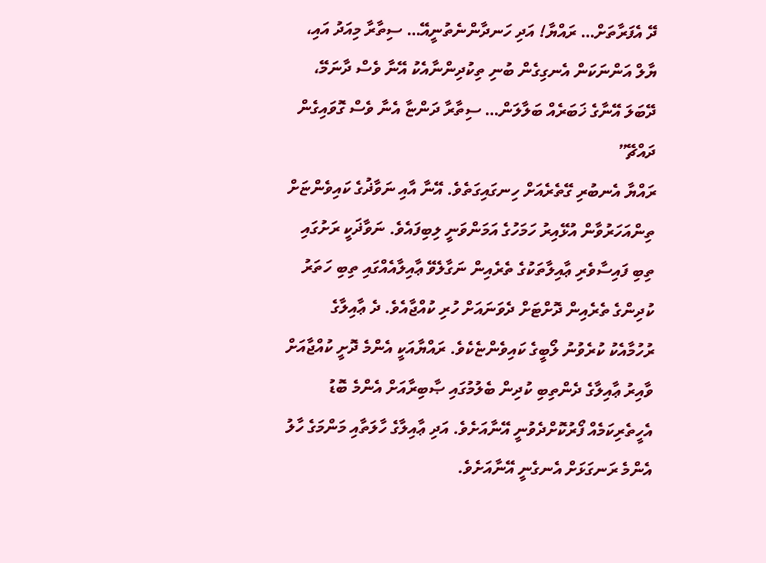ދޭ އެފަރާތަށް… ރައްޔާ! އަދި ހަނދާންނެތުނީއޭ… ސިތާރާ މިއަދު އައި، ޔާލް އަންނަކަން އެނގިގެން ބުނި ތިކުދިންނާއެކު އޭނާ ވެސް ދާނަމޭ، ދޭބަލަ އޭނާގެ ޚަބަރެއް ބަލާލަން… ސިތާރާ ދަންޏާ އެނާ ވެސް ގޮވައިގެން ދައްޗޭ”
ރައްޔާ އެނބުރި ގޭތެރެއަށް ހިނގައިގަތެވެ. އޭނާ އާއި ނަވާޛުގެ ކައިވެންޏަށް ތިންއަހަރުވާން އުޅޭއިރު ހަމަހުގެ އަމަންވަނީ ލިބިފައެވެ. ނަވާޛަކީ ރަށުގައި ތިބި ފައިސާވެރި ޢާއިލާތަކުގެ ތެރެއިން ނަގާލެވޭ ޢާއިލާއެއްގައި ތިބި ހަތަރު ކުދިންގެ ތެރެއިން ދޮށްޓަށް ދެވަނައަށް ހުރި ކުއްޖާއެވެ. ދެ ޢާއިލާގެ ރުހުމާއެކު ކުރެވުނު ލޯބީގެ ކައިވެންޏެކެވެ. ރައްޔާއަކީ އެންމެ ދޮށީ ކުއްޖާއަށް ވާއިރު ޢާއިލާގެ ދެންތިބި ކުދިން ބެލުމުގައި ޞާބިރާއަށް އެންމެ ބޮޑު އެހީތެރިކަމެއް ފޯރުކޮށްދެވުނީ އޭނާއަށެވެ. އަދި ޢާއިލާގެ ހާލަތާއި މަންމަގެ ހާލު އެންމެ ރަނގަޅަށް އެނގެނީ އޭނާއަށެވެ.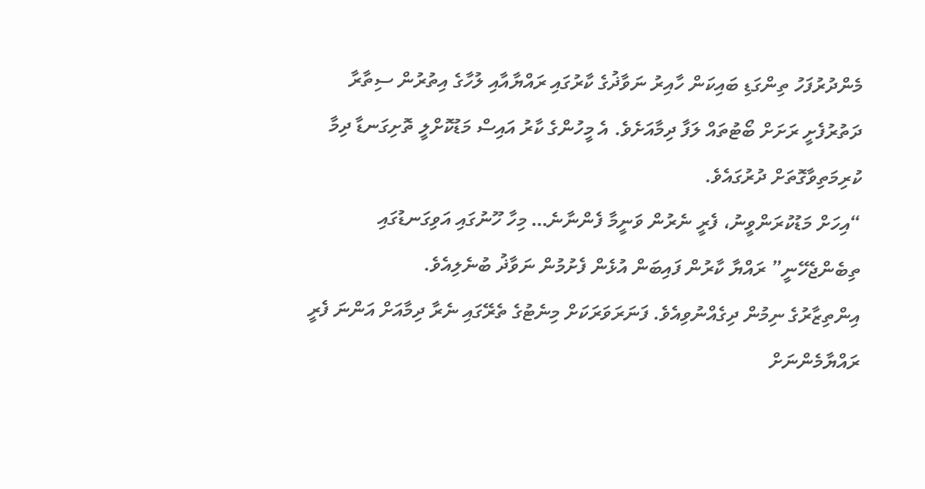މެންދުރުފަހު ތިންގަޑި ބައިކަން ހާއިރު ނަވާޛުގެ ކާރުގައި ރައްޔާއާއި ލުހާގެ އިތުރުން ސިތާރާ ދަތުރުފެށީ ރަށަށް ބޯޓުތައް ލަފާ ދިމާއަށެވެ. އެ މީހުންގެ ކާރު އައިސް މަޑުކޮށްލީ ތޮށިގަނޑާ ދިމާ ކުރިމަތިވާގޮތަށް ދުރުގައެވެ.
“އިހަށް މަޑުކުރަންވީނު، ފެރީ ނެރުން ވަނީމާ ފެންނާނެ… މިހާ ހޫނުގައި އަވިގަނޑުގައި ތިބެންޖެހޭނީ” ރައްޔާ ކާރުން ފައިބަން އުޅެން ފެށުމުން ނަވާޛު ބުނެލިއެވެ.
އިންތިޒާރުގެ ނިމުން ދިގެއްނުވިއެވެ. ފަނަރަވަރަކަށް މިނެޓުގެ ތެރޭގައި ނެރާ ދިމާއަށް އަންނަ ފެރީ ރައްޔާމެންނަށް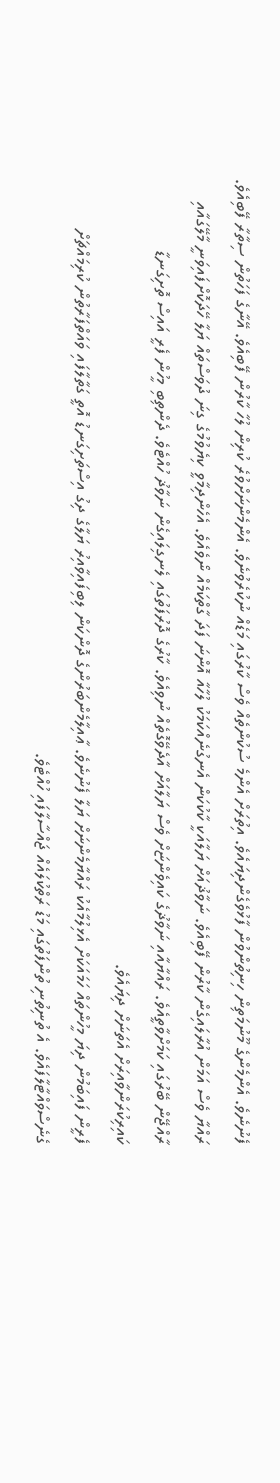ފެނުނެވެ. އެންމެންގެ މޫނުމަތިން ހިނިތުންވުން ފާޅުވެގެންދިޔައެވެ. އިތުރަށް އެންމެ ސުކުންތެއް ވެސް ކާރުގައި މަޑެއް ނުކުރެވުނެވެ. އެންމެންނަށްވުރެ ކުރިން ލުހާ ކާރުން ފޭބިއެވެ. އޭނާގެ ފަހަތުން ސިތާރާ ފޭބިއެވެ. ރައްޔާ ވެސް އަމަން އުރާލައިގެން ކާރުން ފޭބިއެވެ. ނަވާޛުއަށް ޔަލާއަކީ ކާކުކަން އެނގުނެއްކަމަކު ލުހާއާ އޮންނަ ފަދަ ގާތްކަމެއް ނޯވެއެވެ. އެހެންދިމާވީ ކިޔެވުމުގެ ގިނަ ދުވަސްތައް ޔަލާ ހޭދަކޮށްފައިވަނީ މާލޭގައާއި ރާއްޖޭން ބޭރުގައި ކަމަށްވާތީއެވެ. ރައްޔާއާއި ނަވާޛުގެ ކައިވެންޏަށް ވެސް ޔަލާއަށް އާދެވޭގޮތެއް ނުވިއެވެ. ކާރުގެ ދޮރުފަތުގައި ލެނގިލައިގެން ނަވާޛު ހުއްޓެވެ. ދެންތިބި މީހުން ފެރީ އައިސް ތޮށިގަނޑާ ކައިރިކުރަންވާއިރަށް އެތަނަށް ދިޔައެވެ.
ފެރީން ފައިބަމުން ދިޔަ މީހުންތައް ހަމައަކަށް އެޅިލުމާއެކު ރައްޔާމެންނަށް ޔަލާ ފެނުނެވެ. ޢާއިލާމެންބަރުންގެ ދޮންކަން ލިބިފައިވާއިރު ޔަލާގެ ދިގު އިސްތަށިގަނޑު އޮތީ ގަތާލާފައި ވައަތްފަރާތުން ކުރިމައްޗަށް ގެނެސްވައްޓާލާފައެވެ. އެ ތުނިތުނި ތުންފަތުގައި މަޑު ރަތްކުލައެއް ޖައްސާލާފައި ހުއްޓެވެ.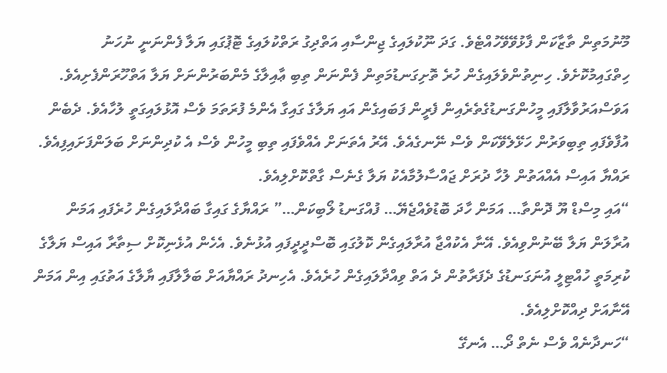މޫނުމަތިން ތާޒާކަން ފާޅުވޭވޭހުއްޓެވެ. ގަދަ ނޫކުލައިގެ ޖިންސާއި އަތްދިގު ރަތްކުލައިގެ ޓޮޕުގައި ޔަލާ ފެންނަނީ ނުހަނު ހިތްގައިމުކޮށެވެ. ހިނިތުންވެލައިގެން ހުރެ ތޮށިގަނޑުމަތިން ފެންނަން ތިބި ޢާއިލާގެ މެންބަރުންނަށް ޔަލާ އަތްހޫރަންފެށިއެވެ.
އަވަސްއަރުވާލާފައި މީހުންގަނޑުގެތެރެއިން ފެރީން ފަބައިގެން އައި ޔަލާގެ ގައިގާ އެންމެ ފުރަތަމަ ވެސް އޮޅުލައިގަތީ ލުހާއެވެ. ދެބެން އުފާވެފައި ތިބިވަރުން ހަޅޭލެވޭކަން ވެސް ނޭނގެއެވެ. އޭރު އެތަނަށް އެއްވެފައި ތިބި މީހުން ވެސް އެ ކުދިންނަށް ބަލަންފަށައިފިއެވެ. ރައްޔާ އައިސް އެއްއަތުން ލުހާ ދުރަށް ޖައްސާލުމާއެކު ޔަލާ ގެނެސް ގާތްކޮށްލިއެވެ.
“އައި މިސްޑް ޔޫ ދޮންތާ… އަމަން ހާދަ ބޮޑުވެއްޖެޔޭ… ފުއްގަނޑު ލޯބިކަން…” ރައްޔާގެ ގައިގާ ބައްދާލައިގެން ހުރެފައި އަމަން އުރާލަން ޔަލާ ބޭނުންވިއެވެ. އޭނާ އެކުއްޖާ އުރާލައިގެން ކޮލުގައި ބޮސްދީދީފައި އުޅުނެވެ. އެހެން އުޅެނިކޮށް ސިތާރާ އައިސް ޔަލާގެ ކުރިމަތީ ހުއްޓިލީ އުނަގަނޑުގެ ދެފަރާތުން ދެ އަތް ވިއްދާލައިގެން ހުރެއެވެ. އެހިނދު ރައްޔާއަށް ބަލާލާފައި ޔާލާގެ އަތުގައި އިން އަމަން އޭނާއަށް ދިއްކޮށްލިއެވެ.
“ހަނދާނެއް ވެސް ނެތް ދޯ… އެނގޭ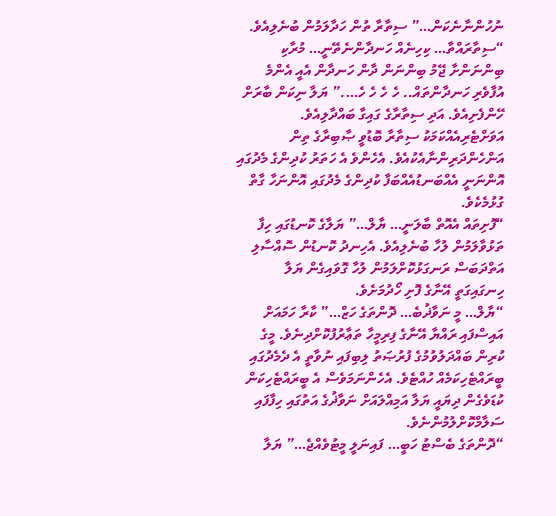ނުހުންނާނެކަން…” ސިތާރާ ތުން ހަދާލަމުން ބުނެލިއެވެ.
“ސިތާރައްތާ… ކިހިނެއް ހަނދާންނެތޭނީ… މުރާކި ބިންނަންށާ ޖޭމު ބިންނަން ދާން ހަނދާން އެއީ އެންމެ އުފާވެރި ހަނދާންތައް.. ހެ ހެ ހެ ހެ….” ޔަލާ ނިކަން ބާރަށް ހޭންފެށިއެވެ. އަދި ސިތާރާގެ ގައިގާ ބައްދާލިއެވެ. އަވަށްޓެރިއެއްކަމަކު ސިތާރާ ބޮޑުވީ ޞާބިރާގެ ތިން އަންހެންދަރިންނާއެކުއެވެ. އެހެންވެ އެ ހަތަރު ކުދިންގެ މެދުގައި އޮންނަނީ އެއްބަނޑުއެއްބަފާ ކުދިންގެ މެދުގައި އޮންނަހާ ގާތް ގުޅުމެކެވެ.
“ފޮށިތައް އެއޮތް ބާލަނީ… ޔާލް…” ޔަލާގެ ކޮނޑުގައި ހިފާ ތަޅުވާލަމުން ލުހާ ބުނެލިއެވެ. އެހިނދު ކޮނޑުން ސޮއްސާލި އަތްދަބަސް ރަނގަޅުކޮށްލަމުން ލުހާ ގޮވައިގެން ޔަލާ ހިނގައިގަތީ އޭނާގެ ފޮށި ހޯދުމަށެވެ.
“ޔާލް… މީ ނަވާޛުބެ… ދޮންތަގެ ހަޒް…” ކާރާ ހަމައަށް އައިސްފައި ރައްޔާ އޭނާގެ ފިރިމީހާ ތަޢާރުފުކޮށްދިނެވެ. މީގެ ކުރިން ބައްދަލުވުމުގެ ފުރުޞަތު ލިބިފައި ނުވާތީ އެ ދެމެދުގައި ބީރައްޓެހިކަމެއް ހުއްޓެވެ. އެހެންނަމަވެސް އެ ބީރައްޓެހިކަން ކުޑަވެގެން ދިޔައީ ޔަލާ އަމިއްލައަށް ނަވާޛުގެ އަތުގައި ހިފާފައި ސަލާމްކޮށްލުމުންނެވެ.
“ދޮންތަގެ ބެސްޓު ހަބީ… ފައިނަލީ މީޓުވެއްޖެ…” ޔަލާ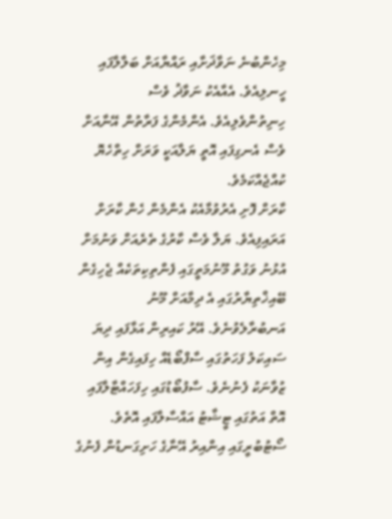މިހެންބުނެ ނަވާޛަށާއި ރައްޔާއަށް ބަލާލާފައި ހީނލިއެވެ. އެއާއެކު ނަވާޛު ވެސް ހިނިތުންވެލިއެވެ. އެންމެންގެ ފަރާތުން އޭނާއަށް ވެސް އެނގިފައި އޮތީ ޔަލާއަކީ ވަރަށް ހިތްހެޔޮ ކުއްޖެއްކަމެވެ.
ކާރަށް ފޮށި އެރުވުމާއެކު އެންމެން ހެން ކާރަށް އަރައިފިއެވެ. ޔަލާ ވެސް ކާރުގެ ތެރެއަށް ވަނުމަށް އުޅުނު ވަގުތު މޫނުމަތީގައި ފެންތިކިތަކެއް ޖެހިގެން ބޭއިޚްތިޔާރުގައި އެ ދިމާއަށް މޫނު އަނބުރާލެވުނެވެ. އޭރު ކައިރިން އަޅާފައި ދިޔަ ސައިކަލު ފަހަތުގައި ސާފްބޯޑެއް ހިފައިގެން އިން ޒުވާނަކު ފެނުނެވެ. ސާފުބޯޑުގައި ހިފަހައްޓާލާފައި އޮތް އަތުގައި ޓީޝާޓު އައްސާލާފައި އޮތެވެ. ސޯޓުބުރީގައި އިންއިރު އޭނާގެ ހަށިގަނޑުން ފެނުގެ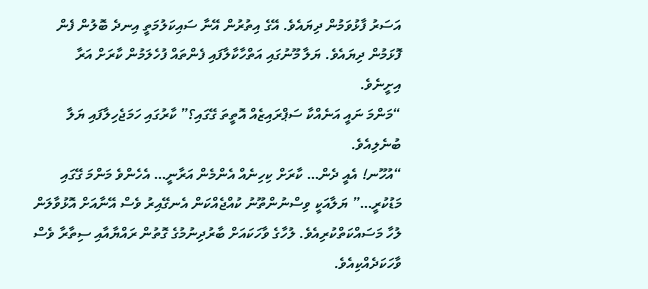އަސަރު ފާޅުވަމުން ދިޔައެވެ. އޭގެ އިތުރުން އޭނާ ސައިކަލުމަތީ އިނދެ ބޮލުން ފެން ފޮޅަމުން ދިޔައެވެ. ޔަލާ މޫނުގައި އަތްހާކާލާފައި ފެންތައް ފުހެލަމުން ކާރަށް އަރާ އިށީނެވެ.
“މަންމަ ނައީ އަނެއްކާ ސަޕްރައިޒެއް އޮތީތަ ގޭގައި؟” ކާރުގައި ހަމަޖެހިލާފައި ޔަލާ ބުނެލިއެވެ.
“އުހޫނ! އެއީ ދެން… ކާރަށް ކިހިނެއް އެންމެން އަރާނީ… އެހެންވެ މަންމަ ގޭގައި މަޑުކުރީ…” ޔަލާއަކީ ވިސްނުންތޫނު ކުއްޖެއްކަން އެނގޭއިރު ވެސް އޭނާއަށް އޮޅުވާލަން ލުހާ މަސައްކަތްކުރިއެވެ. ލުހާގެ ވާހަކައަށް ބާރުދިނުމުގެ ގޮތުން ރައްޔާއާއި ސިތާރާ ވެސް ވާހަކަދެއްކިއެވެ.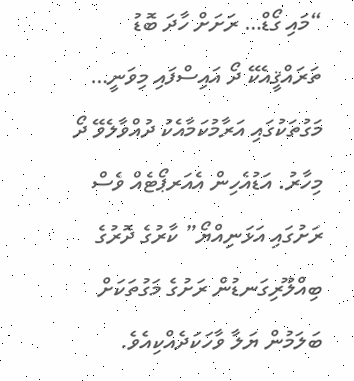“މައި ގޯޑް… ރަށަށް ހާދަ ބޮޑު ތަރައްޤީއެކޭ ދޯ އައިސްފައި މިވަނީ… މަގުތަކުގައި އަރާމުކަމާއެކު ދުއްވާލެވޭ ދޯ މިހާރު. އަޑުއެހިން އެއަރޕޯޓެއް ވެސް ރަށުގައި އަޅަނިއްޔޯ” ކާރުގެ ދޮރުގެ ބިއްލޫރިގަނޑުން ރަށުގެ މަގުތަކަށް ބަލަމުން ޔަލާ ވާހަކަދެއްކިއެވެ.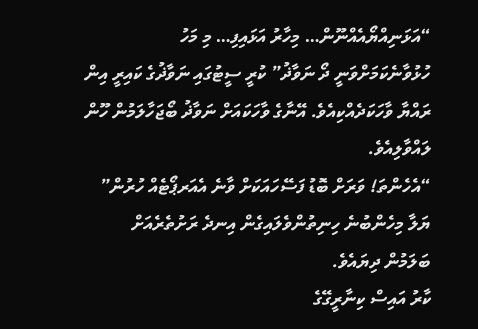“އަޅަނިއްޔޯއެއްނޫން… މިހާރު އަޅައިފި… މި މަހު ހުޅުވާނެކަމަށްވަނީ ދޯ ނަވާޛު” ކުރީ ސީޓުގައި ނަވާޛުގެ ކައިރީ އިން ރައްޔާ ވާހަކަދެއްކިއެވެ. އޭނާގެ ވާހަކައަށް ނަވާޛު ބޯޖަހާލަމުން ހޫން ލައްވާލިއެވެ.
“އެހެންތަ! ވަރަށް ބޮޑު ފަސޭހައަކަށް ވާނެ އެއަރޕޯޓެއް ހުރުން” ޔަލާ މިހެންބުނެ ހިނިތުންވެލައިގެން އިނދެ ރަށުތެރެއަށް ބަލަމުން ދިޔައެވެ.
ކާރު އައިސް ކިނާރީގޭގެ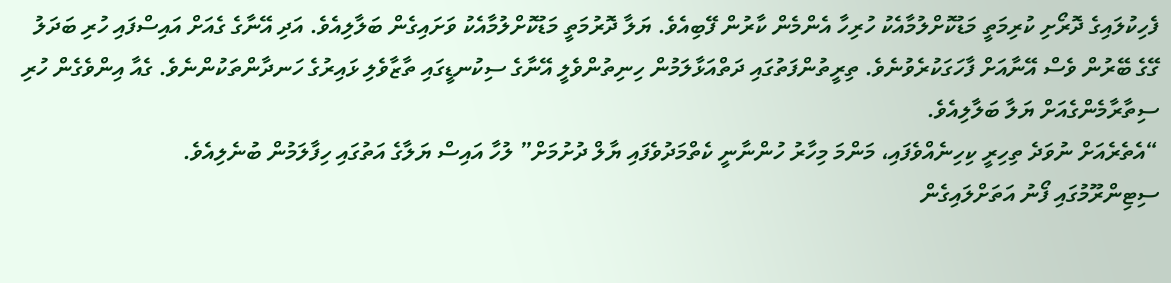ފެހިކުލައިގެ ދޮރޯށި ކުރިމަތީ މަޑުކޮށްލުމާއެކު ހުރިހާ އެންމެން ކާރުން ފޭބިއެވެ. ޔަލާ ދޮރުމަތީ މަޑުކޮށްލުމާއެކު ވަށައިގެން ބަލާލިއެވެ. އަދި އޭނާގެ ގެއަށް އައިސްފައި ހުރި ބަދަލު ގޭގެ ބޭރުން ވެސް އޭނާއަށް ފާހަގަކުރެވުނެވެ. ތިރީތުންފަތުގައި ދަތްއަޅާލަމުން ހިނިތުންވެލީ އޭނާގެ ސިކުނޑީގައި ތާޒާވެލި ޅައިރުގެ ހަނދާންތަކުންނެވެ. ގެއާ އިންވެގެން ހުރި ސިތާރާމެންގެއަށް ޔަލާ ބަލާލިއެވެ.
“އެތެރެއަށް ނުވަދެ ތިހިރީ ކިހިނެއްވެފައި، މަންމަ މިހާރު ހުންނާނީ ކެތްމަދުވެފައި ޔާލް ދުށުމަށް” ލުހާ އައިސް ޔަލާގެ އަތުގައި ހިފާލަމުން ބުނެލިއެވެ.
ސިޓިންރޫމުގައި ފޯނު އަތަށްލައިގެން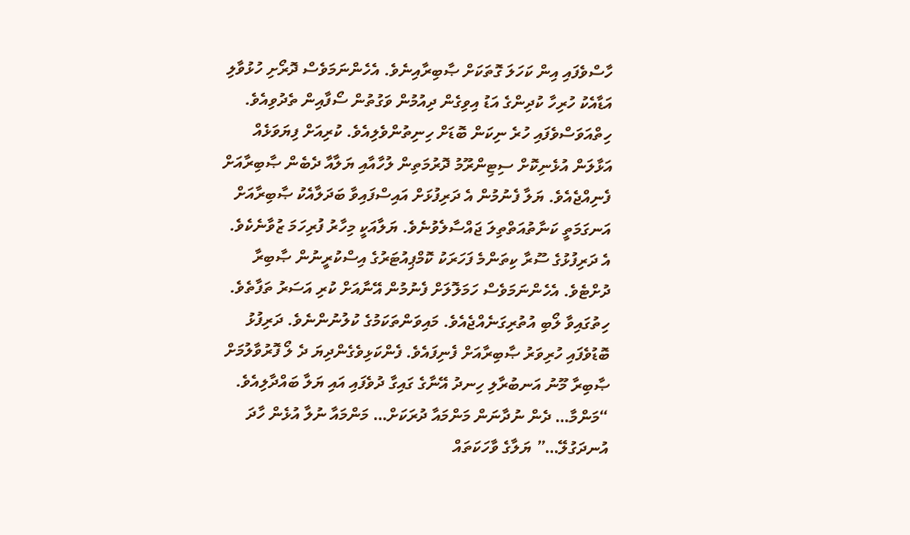ހާސްވެފައި އިން ކަހަލަ ގޮތަކަށް ޞާބިރާއިނެވެ. އެހެންނަމަވެސް ދޮރޯށި ހުޅުވާލި އަޑާއެކު ހުރިހާ ކުދިންގެ އަޑު އިވިގެން ދިއުމުން ވަގުތުން ސޯފާއިން ތެދުވިއެވެ. ހިތްއަވަސްވެފައި ހުރެ ނިކަން ބޮޑަށް ހިނިތުންވެލިއެވެ. ކުރިއަށް ފިޔަވަޅެއް އަޅާލަން އުޅެނިކޮށް ސިޓިންރޫމު ދޮރުމަތިން ލުހާއާއި ޔަލާއާ ދެބެން ޞާބިރާއަށް ފެނިއްޖެއެވެ. ޔަލާ ފެނުމުން އެ ދަރިފުޅަށް އައިސްފައިވާ ބަދަލާއެކު ޞާބިރާއަށް އަނގަމަތީ ކަނާތުއަތްތިލަ ޖައްސާލެވުނެވެ. ޔަލާއަކީ މިހާރު ފުރިހަމަ ޒުވާނެކެވެ. އެ ދަރިފުޅުގެ ސޫރާ ކިތަންމެ ފަހަރަކު ކޮމްޕިއުޓަރުގެ އިސްކުރީނުން ޞާބިރާ ދުށްޓެވެ. އެހެންނަމަވެސް ހަމަލޮލަށް ފެނުމުން އޭނާއަށް ކުރި އަސަރު ތަފާތެވެ. ހިތުގައިވާ ލޯބި އުތުރިގަނެއްޖެއެވެ. މައިވަންތަކަމުގެ ކުލުނުންނެވެ. ދަރިފުޅު ބޮޑުވެފައި ހުރިވަރު ޞާބިރާއަށް ފެނިފައެވެ. ފެންކަޅިވެގެންދިޔަ ދެ ލޯ ފޮރުވާލުމަށް ޞާބިރާ މޫނު އަނބުރާލި ހިނދު އޭނާގެ ގައިގާ ދުވެފައި އައި ޔަލާ ބައްދާލިއެވެ.
“މަންމާ… ދެން ނުދާނަން މަންމައާ ދުރަކަށް… މަންމައާ ނުލާ އުޅެން ހާދަ އުނދަގުލޭ…” ޔަލާގެ ވާހަކަތައް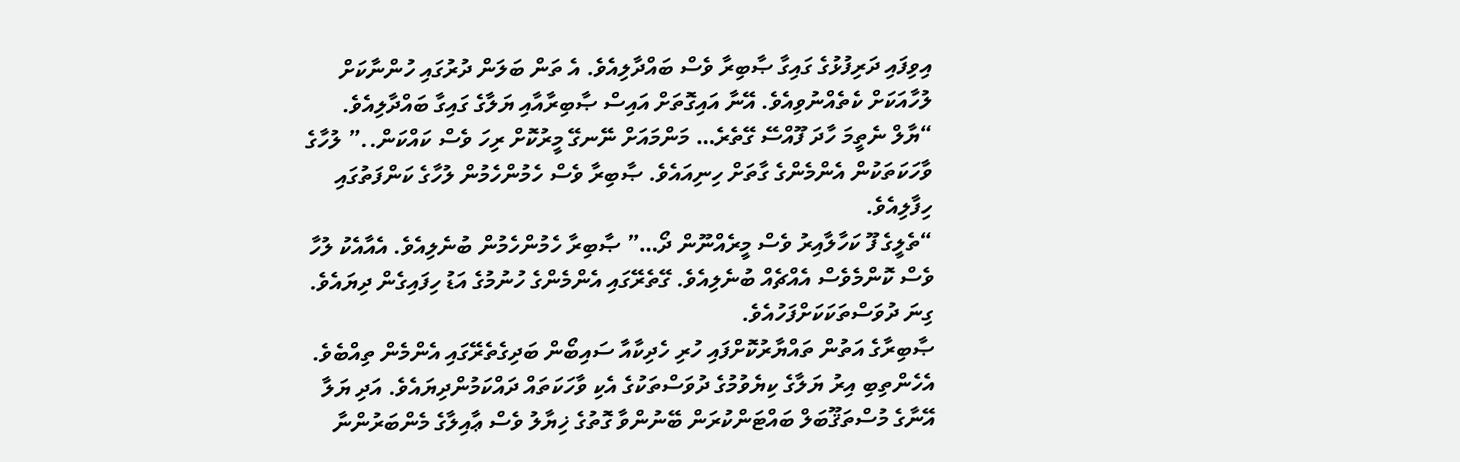އިވިފައި ދަރިފުޅުގެ ގައިގާ ޞާބިރާ ވެސް ބައްދާލިއެވެ. އެ ތަން ބަލަން ދުރުގައި ހުންނާކަށް ލުހާއަކަށް ކެތެއްނުވިއެވެ. އޭނާ އައިގޮތަށް އައިސް ޞާބިރާއާއި ޔަލާގެ ގައިގާ ބައްދާލިއެވެ.
“ޔާލް ނެތީމަ ހާދަ ފޫއްސޭ ގޭތެރެ… މަންމައަށް ނޭނގޭ މީރުކޮށް ރިހަ ވެސް ކައްކަން..” ލުހާގެ ވާހަކަތަކުން އެންމެންގެ ގާތަށް ހިނިއައެވެ. ޞާބިރާ ވެސް ހެމުންހެމުން ލުހާގެ ކަންފަތުގައި ހިފާލިއެވެ.
“ތެލީގެ ފޫ ކަހާލާއިރު ވެސް މީރެއްނޫން ދޯ…” ޞާބިރާ ހެމުންހެމުން ބުނެލިއެވެ. އެއާއެކު ލުހާ ވެސް ކޮންމެވެސް އެއްޗެއް ބުނެލިއެވެ. ގޭތެރޭގައި އެންމެންގެ ހުނުމުގެ އަޑު ހިފައިގެން ދިޔައެވެ. ގިނަ ދުވަސްތަކަކަށްފަހުއެވެ.
ޞާބިރާގެ އަތުން ތައްޔާރުކޮށްފައި ހުރި ހެދިކާއާ ސައިބޯން ބަދިގެތެރޭގައި އެންމެން ތިއްބެވެ. އެހެންތިބި އިރު ޔަލާގެ ކިޔެވުމުގެ ދުވަސްތަކުގެ އެކި ވާހަކަތައް ދައްކަމުންދިޔައެވެ. އަދި ޔަލާ އޭނާގެ މުސްތަޤޫބަލް ބައްޓަންކުރަން ބޭނުންވާ ގޮތުގެ ޚިޔާލު ވެސް ޢާއިލާގެ މެންބަރުންނާ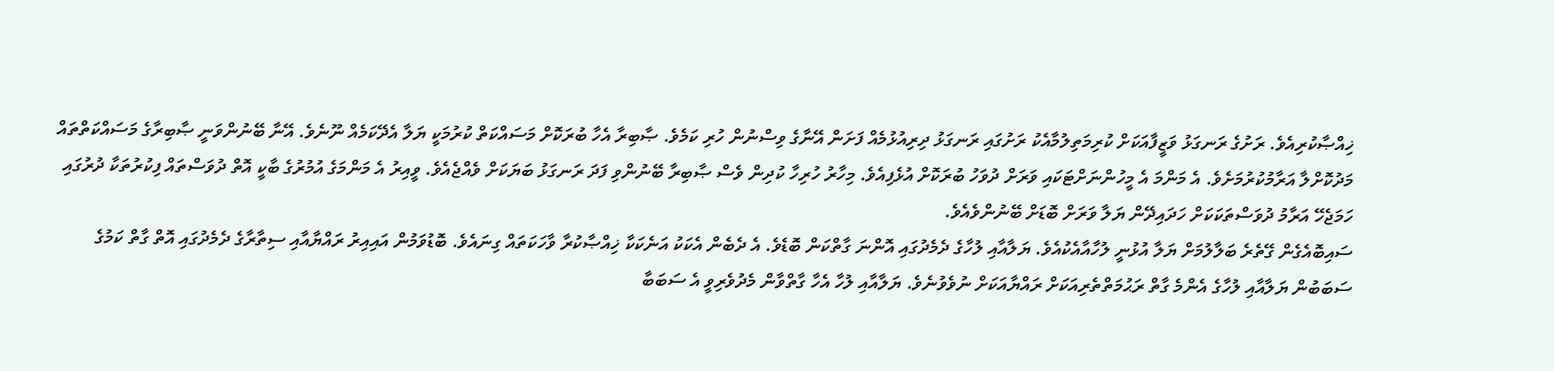ޚިއްޞާކުރިއެވެ. ރަށުގެ ރަނގަޅު ވަޒީފާއަކަށް ކުރިމަތިލުމާއެކު ރަށުގައި ރަނގަޅު ދިރިއުޅުމެއް ފަށަން އޭނާގެ ވިސްނުން ހުރި ކަމެވެ. ޞާބިރާ އެހާ ބުރަކޮށް މަސައްކަތް ކުރުމަކީ ޔަލާ އެދޭކަމެއް ނޫނެވެ. އޭނާ ބޭނުންވަނީ ޞާބިރާގެ މަސައްކަތްތައް މަދުކޮށްލާ އަރާމުކުރުމަށެވެ. އެ މަންމަ އެ މީހުންނަށްޓަކައި ވަރަށް ދުވަހު ބުރަކޮށް އުޅެފިއެވެ. މިހާރު ހުރިހާ ކުދިން ވެސް ޞާބިރާ ބޭނުންވި ފަދަ ރަނގަޅު ބަޔަކަށް ވެއްޖެއެވެ. ވީއިރު އެ މަންމަގެ އުމުރުގެ ބާކީ އޮތް ދުވަސްތައް ފިކުރުތަކާ ދުރުގައި ހަމަޖެހޭ އަރާމު ދުވަސްތަކަކަށް ހަދައިދޭން ޔަލާ ވަރަށް ބޮޑަށް ބޭނުންވެއެވެ.
ސައިބޮއެގެން ގޭތެރެ ބަލާލުމަށް ޔަލާ އުޅުނީ ލުހާއާއެކުއެވެ. ޔަލާއާއި ލުހާގެ ދެމެދުގައި އޮންނަ ގާތްކަން ބޮޑެވެ. އެ ދެބެން އެކަކު އަނެކަކާ ޚިއްޞާކުރާ ވާހަކަތައް ގިނައެވެ. ބޮޑުވަމުން އައިއިރު ރައްޔާއާއި ސިތާރާގެ ދެމެދުގައި އޮތް ގާތް ކަމުގެ ސަބަބުން ޔަލާއާއި ލުހާގެ އެންމެ ގާތް ރަޙުމަތްތެރިއަކަށް ރައްޔާއަކަށް ނުވެވުނެވެ. ޔަލާއާއި ލުހާ އެހާ ގާތްވާން މެދުވެރިވީ އެ ސަބަބާ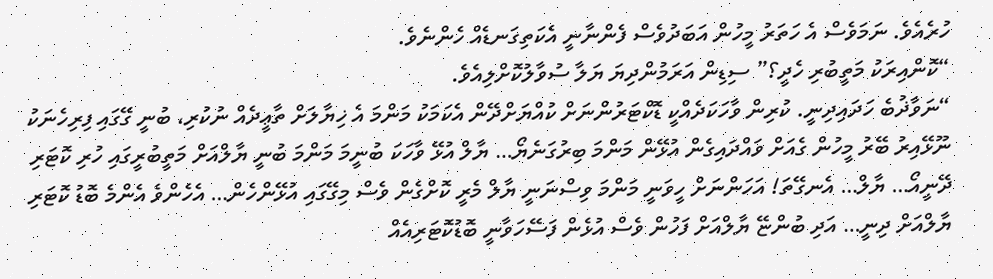ހުރެއެވެ. ނަމަވެސް އެ ހަތަރު މީހުން އަބަދުވެސް ފެންނާނީ އެކަތިގަނޑެއް ހެންނެވެ.
“ކޮންއިރަކު މަތީބުރި ހެދީ؟” ސިޑިން އަރަމުންދިޔަ ޔަލާ ސުވާލުކޮށްލިއެވެ.
“ނަވާޛުބެ ހަދައިދިނީ. ކުރިން ވާހަކަދެއްކީ ޑޮކްޓަރުންނަށް ކުއްޔަށްދޭން އެކަމަކު މަންމަ އެ ޚިޔާލަށް ތާޢީދެއް ނުކުރި، ބުނީ ގޭގައި ފިރިހެނަކު ނޫޅޭއިރު ބޭރު މީހުން ގެއަށް ވައްދައިގެން އުޅޭން މަންމަ ބިރުގަނެޔޯ… ޔާލް އުޅޭ ވާހަކަ ބުނީމަ މަންމަ ބުނީ ޔާލްއަށް މަތީބުރީގައި ހުރި ކޮޓަރި ދޭނީއޯ… ޔާލް… އެނގޭތަ! އަހަންނަށް ހީވަނީ މަންމަ ވިސްނަނީ ޔާލް މެރީ ކޮށްގެން ވެސް މިގޭގައި އުޅޭންހެން… އެހެންވެ އެންމެ ބޮޑު ކޮޓަރި ޔާލްއަށް ދިނީ… އަދި ބުންޏޭ ޔާލްއަށް ފަހުން ވެސް އުޅެން ފަސޭހަވާނީ ބޮޑުކޮޓަރިއެއް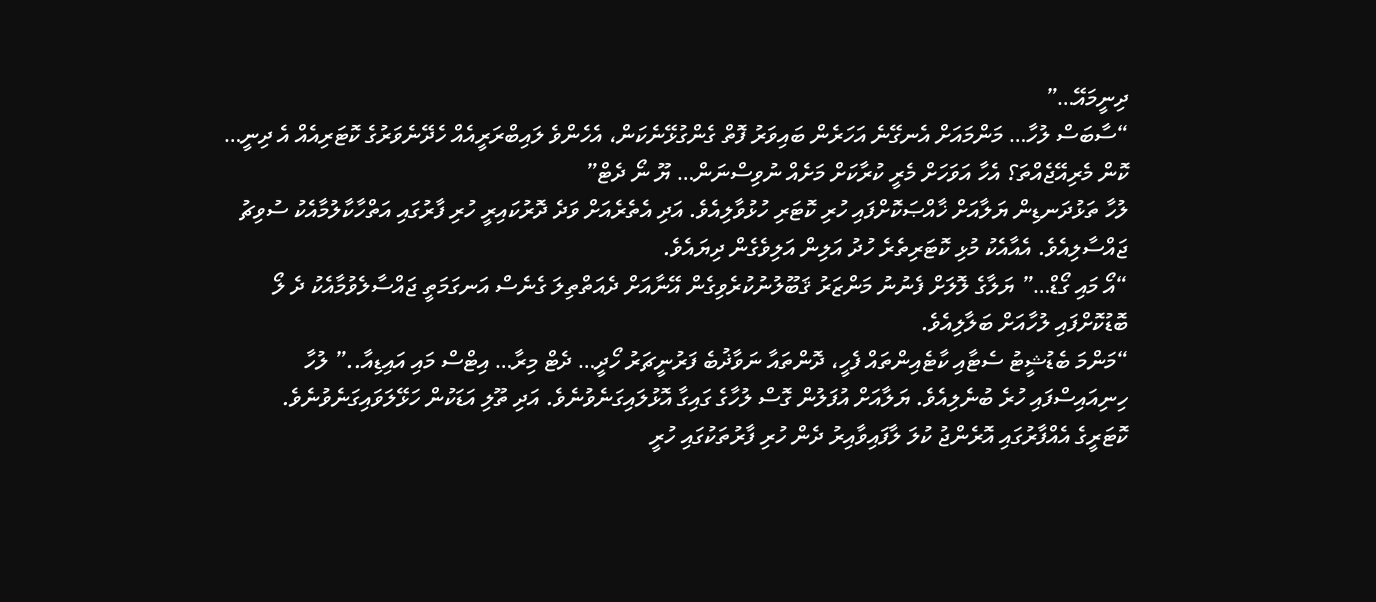ދިނީމައޭ…”
“ސާބަސް ލުހާ… މަންމައަށް އެނގޭނެ އަހަރެން ބައިވަރު ފޮތް ގެންގުޅޭނެކަން، އެހެންވެ ލައިބްރަރީއެއް ހެދޭނެވަރުގެ ކޮޓަރިއެއް އެ ދިނީ… ކޮން މެރިއޭޖެއްތަ؟ އެހާ އަވަހަށް މެރީ ކުރާކަށް މަށެއް ނުވިސްނަން… ޔޫ ނޯ ދެޓް”
ލުހާ ތަޅުދަނޑިން ޔަލާއަށް ޚާއްޞަކޮށްފައި ހުރި ކޮޓަރި ހުޅުވާލިއެވެ. އަދި އެތެރެއަށް ވަދެ ދޮރުކައިރީ ހުރި ފާރުގައި އަތްހާކާލުމާއެކު ސުވިޗު ޖައްސާލިއެވެ. އެއާއެކު މުޅި ކޮޓަރިތެރެ ހުދު އަލިން އަލިވެގެން ދިޔައެވެ.
“އޯ މައި ގޯޑް…” ޔަލާގެ ލޮލަށް ފެނުނު މަންޒަރު ޤަބޫލުނުކުރެވިގެން އޭނާއަށް ދެއަތްތިލަ ގެނެސް އަނގަމަތީ ޖައްސާލެވުމާއެކު ދެ ލޯ ބޮޑުކޮށްފައި ލުހާއަށް ބަލާލިއެވެ.
“މަންމަ ބެޑުޝީޓު ސެޓާއި ކާޓެއިންތައް ފެހީ، ދޮންތައާ ނަވާޛުބެ ފަރުނީޗަރު ހޯދީ… ދެޓް މިރާ… އިޓްސް މައި އައިޑިއާ..” ލުހާ ހިނިއައިސްފައި ހުރެ ބުނެލިއެވެ. ޔަލާއަށް އުފަލުން ގޮސް ލުހާގެ ގައިގާ އޮޅުލައިގަނެވުނެވެ. އަދި ތޫލި އަޑަކުން ހަޅޭލަވައިގަނެވުނެވެ.
ކޮޓަރީގެ އެއްފާރުގައި އޮރެންޖު ކުލަ ލާފައިވާއިރު ދެން ހުރި ފާރުތަކުގައި ހުރީ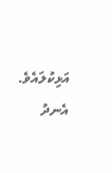އަޅިކުލައެވެ. އެނދު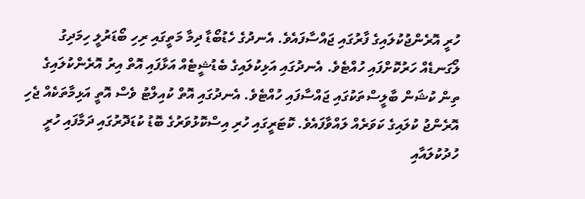ހުރީ އޮރެންޖުކުލައިގެ ފާރުގައި ޖައްސާފައެވެ. އެނދުގެ ހެޑުބޯޑާ ދިމާ މަތީގައި ރިހި ބޯޑަރުލީ ހިމަދިގު ލޯގަނޑެއް ހަރުކޮށްފައި ހުއްޓެވެ. އެނދުގައި އަޅިކުލައިގެ ބެޑުޝީޓެއް އަޅާފައި އޮތް އިރު އޮރެންކުލައިގެ ތިން ކުޝަން ބާލީސްތަކުގައި ޖައްސާފައި ހުއްޓެވެ. އެނދުގައި އޮތް ކުއިލްޓު ވެސް އޮތީ އަޅިމާތަކެއް ޖެހި އޮރެންޖު ކުލައިގެ ކަވަރެއް ލައްވާފައެވެ. ކޮޓަރީގައި ހުރި އިސްކޮޅުވަރުގެ ބޮޑު ކުޑަދޮރުގައި ދަމާފައި ހުރީ ހުދުކުލައާއި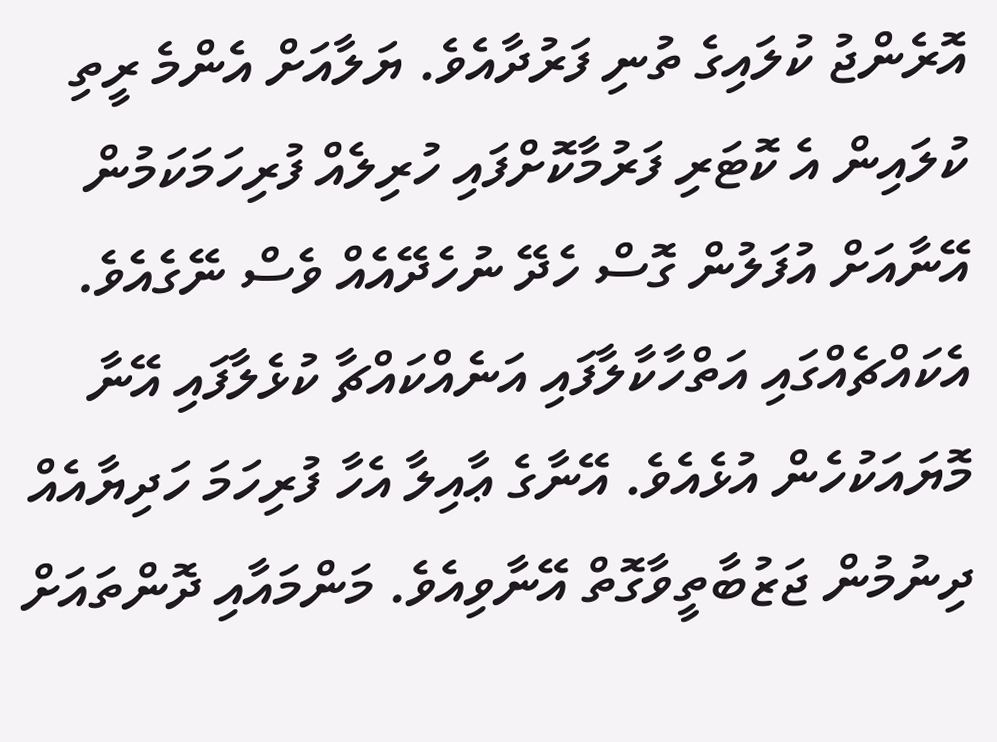އޮރެންޖު ކުލައިގެ ތުނި ފަރުދާއެވެ. ޔަލާއަށް އެންމެ ރީތި ކުލައިން އެ ކޮޓަރި ފަރުމާކޮށްފައި ހުރިލެއް ފުރިހަމަކަމުން އޭނާއަށް އުފަލުން ގޮސް ހެދޭ ނުހެދޭއެއް ވެސް ނޭގެއެވެ. އެކައްޗެއްގައި އަތްހާކާލާފައި އަނެއްކައްޗާ ކުޅެލާފައި އޭނާ މޮޔައަކުހެން އުޅެއެވެ. އޭނާގެ ޢާއިލާ އެހާ ފުރިހަމަ ހަދިޔާއެއް ދިނުމުން ޖަޒުބާތީވާގޮތް އޭނާވިއެވެ. މަންމައާއި ދޮންތައަށް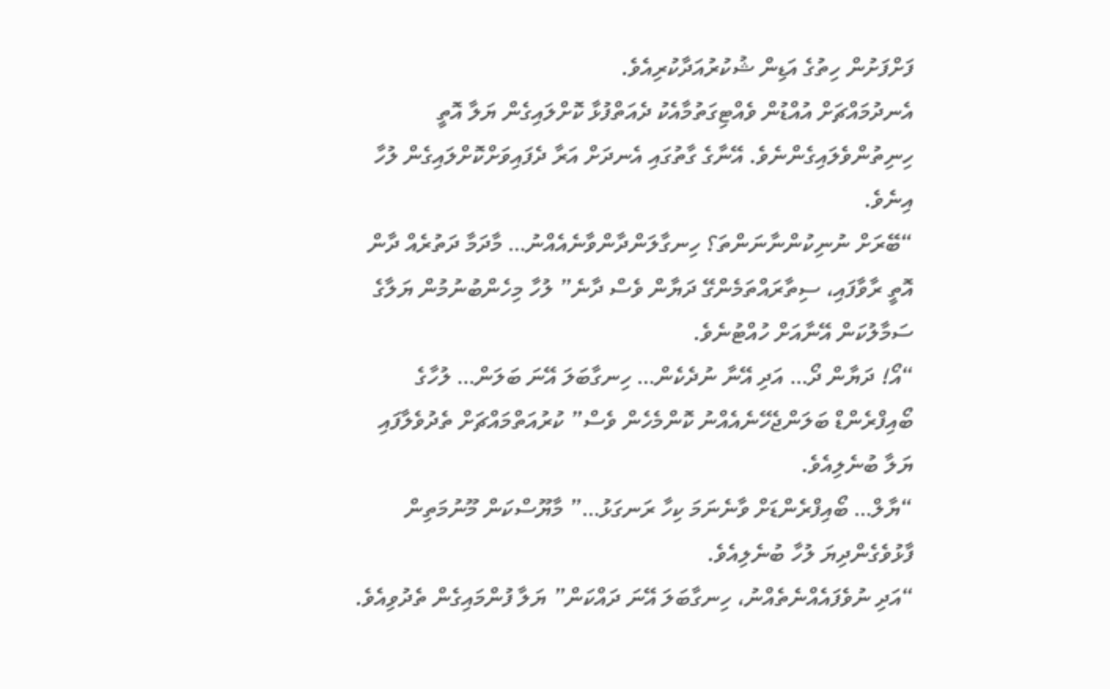ފަށްފަށުން ހިތުގެ އަޑިން ޝުކުރުއަދާކުރިއެވެ.
އެނދުމައްޗަށް އުއްޑުން ވެއްޓިގަތުމާއެކު ދެއަތްފުޅާ ކޮށްލައިގެން ޔަލާ އޮތީ ހިނިތުންވެލައިގެންނެވެ. އޭނާގެ ގާތުގައި އެނދަށް އަރާ ދެފައިވަށްކޮށްލައިގެން ލުހާ އިނެވެ.
“ބޭރަށް ނުނިކުންނާނަންތަ؟ ހިނގާލަންދާންވާނެއެއްނު… މާދަމާ ދަތުރެއް ދާން އޮތީ ރާވާފައި، ސިތާރައްތަމެންގޭ ދަޔާން ވެސް ދާނެ” ލުހާ މިހެންބުނުމުން ޔަލާގެ ސަމާލުކަން އޭނާއަށް ހުއްޓުނެވެ.
“އޯ! ދަޔާން ދޯ… އަދި އޭނާ ނުދެކެން… ހިނގާބަލަ އޭނަ ބަލަން… ލުހާގެ ބޯއިފްރެންޑް ބަލަންޖެހޭނެއެއްނު ކޮންމެހެން ވެސް” ކުރުއަތްމައްޗަށް ތެދުވެލާފައި ޔަލާ ބުނެލިއެވެ.
“ޔާލް… ބޯއިފްރެންޑަށް ވާނެނަމަ ކިހާ ރަނގަޅު…” މާޔޫސްކަން މޫނުމަތިން ފާޅުވެގެންދިޔަ ލުހާ ބުނެލިއެވެ.
“އަދި ނުވެފައެއްނެތެއްނު، ހިނގާބަލަ އޭނަ ދައްކަން” ޔަލާ ފުންމައިގެން ތެދުވިއެވެ.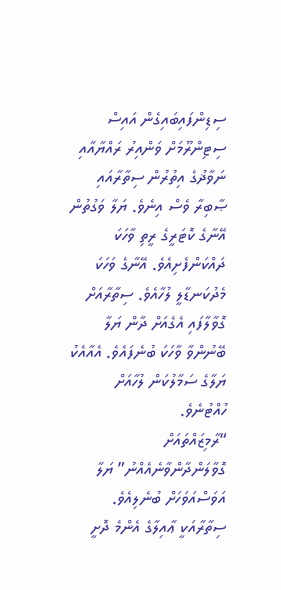ސިޑިންފައިބައިގެން އައިސް ސިޓިންރޫމަށް ވަންއިރު ރައްޔާއާއި ނަވާޛުގެ އިތުރުން ސިތާރާއައި ޞާބިރާ ވެސް އިނެވެ. ޔަލާ ވަގުތުން އޭނާގެ ކޮޓަރީގެ ރީތި ވާހަކަ ދައްކަންފެށިއެވެ. އޭނާގެ ވަހަކަ މެދުކަނޑާލީ ލުހާއެވެ. ސިތާރާއަށް ގޮވާލާފައި އެގެއަށް ދާން ޔަލާ ބޭނުންވާ ވާހަކަ ބުނެފައެވެ. އެއާއެކު ޔަލާގެ ސަމާލުކަން ލުހާއަށް ހުއްޓުނެވެ.
“ރާމިޒައްތައަށް ގޮވާލަންދާންވާނެއެއްނު” ޔަލާ އަވަސްއަވަހަށް ބުނެލިއެވެ.
ސިތާރާއަކީ ޢާއިލާގެ އެންމެ ދޮށީ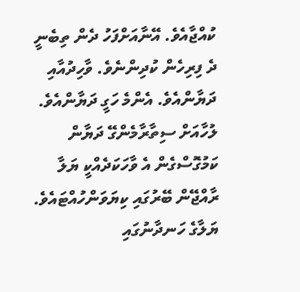ކުއްޖާއެވެ. އޭނާއަށްފަހު ދެން ތިބެނީ ދެ ފިރިހެން ކުދިންނެވެ. ވާހިދުއާއި ދަޔާންއެވެ. އެންމެ ހަގީ ދަޔާންއެވެ. ލުހާއަށް ސިތާރާމެންގޭ ދަޔާން ކަމުގޮސްގެން އެ ވާހަކަދެއްކީ ޔަލާ ރާއްޖޭން ބޭރުގައި ކިޔަވަންހުއްޓައެވެ. ޔަލާގެ ހަނދާނުގައި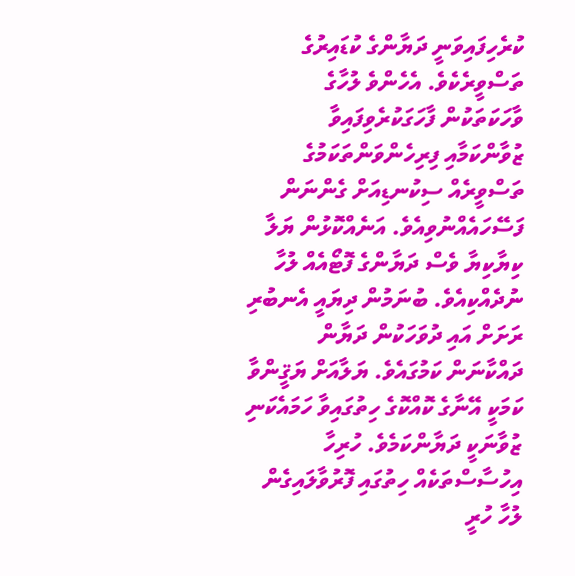ކުރެހިފައިވަނީ ދަޔާންގެ ކުޑައިރުގެ ތަސްވީރެކެވެ. އެހެންވެ ލުހާގެ ވާހަކަތަކުން ފާހަގަކުރެވިފައިވާ ޒުވާންކަމާއި ފިރިހެންވަންތަކަމުގެ ތަސްވީރެއް ސިކުނޑިއަށް ގެންނަން ފަސޭހައެއްނުވިއެވެ. އަނެއްކޮޅުން ޔަލާ ކިޔާކިޔާ ވެސް ދަޔާންގެ ފޮޓޯއެއް ލުހާ ނުދެއްކިއެވެ. ބުނަމުން ދިޔައީ އެނބުރި ރަށަށް އައި ދުވަހަކުން ދަޔާން ދައްކާނަން ކަމުގައެވެ. ޔަލާއަށް ޔަޤީންވާ ކަމަކީ އޭނާގެ ކޮއްކޮގެ ހިތުގައިވާ ހަމައެކަނި ޒުވާނަކީ ދަޔާންކަމެވެ. ހުރިހާ އިހުސާސްތަކެއް ހިތުގައި ފޮރުވާލައިގެން ލުހާ ހުރީ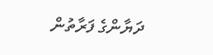ދަޔާންގެ ފަރާތުން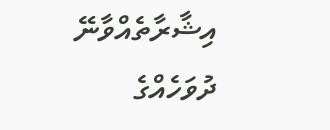އިޝާރާތެއްވާނޭ ދުވަހެއްގެ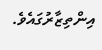އިންތިޒާރުގައެވެ.